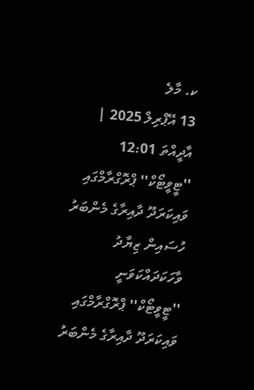ކ. މާލެ
13 އޭޕްރިލް 2025 | އާދީއްތަ 12:01
''ޓީވީޓޯކް'' ޕްރޮގްރާމްގައި ވައިކަރަދޫ ދާއިރާގެ މެންބަރު ހުސައިން ޒިޔާދު ވާހަކަދައްކަވަނީ
''ޓީވީޓޯކް'' ޕްރޮގްރާމްގައި ވައިކަރަދޫ ދާއިރާގެ މެންބަރު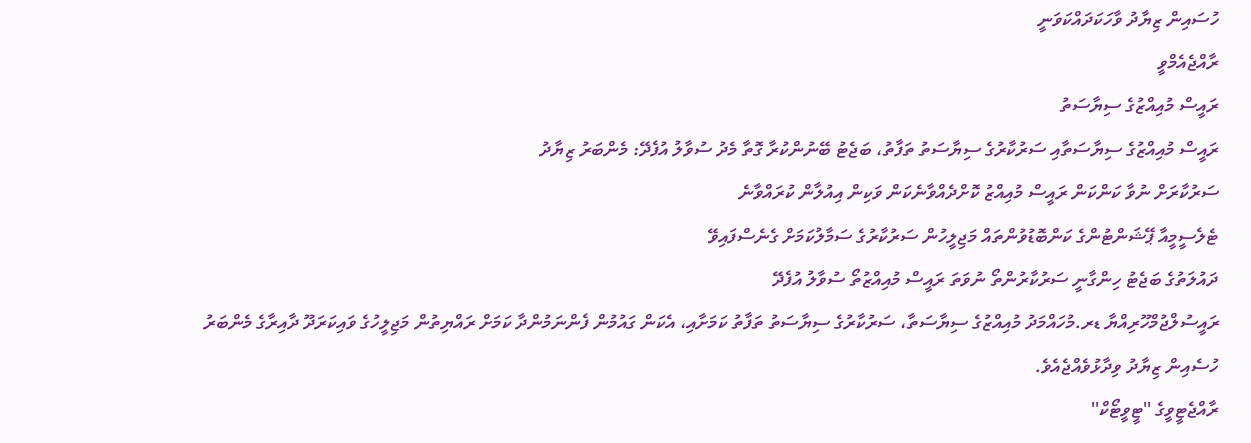ހުސައިން ޒިޔާދު ވާހަކަދައްކަވަނީ
ރާއްޖެއެމްވީ
ރައީސް މުއިއްޒުގެ ސިޔާސަތު
ރައީސް މުއިއްޒުގެ ސިޔާސަތާއި ސަރުކާރުގެ ސިޔާސަތު ތަފާތު، ބަޖެޓު ބޭނުންކުރާ ގޮތާ މެދު ސުވާލު އުފެދޭ: މެންބަރު ޒިޔާދު
ސަރުކާރަށް ނުވާ ކަންކަން ރައީސް މުއިއްޒު ކޮށްދެއްވާނެކަން ވަކިން އިއުލާން ކުރައްވާނެ
ޓެލެސީމީއާ ޕޭޝަންޓުންގެ ކަންބޮޑުވުންތައް މަޖިލީހުން ސަރުކާރުގެ ސަމާލުކަމަށް ގެނެސްފައިވޭ
ދައުލަތުގެ ބަޖެޓު ހިންގާނީ ސަރުކާރުންތޯ ނުވަތަ ރައީސް މުއިއްޒުތޯ ސުވާލު އުފެދޭ
ރައީސުލްޖުމްހޫރިއްޔާ ޑރ.މުހައްމަދު މުއިއްޒުގެ ސިޔާސަތާ، ސަރުކާރުގެ ސިޔާސަތު ތަފާތު ކަމަށާއި، އެކަން ގައުމުން ފެންނަމުންދާ ކަމަށް ރައްޔިތުން މަޖިލީހުގެ ވައިކަރަދޫ ދާއިރާގެ މެންބަރު ހުސެއިން ޒިޔާދު ވިދާޅުވެއްޖެއެވެ.
ރާއްޖެޓީވީގެ ''ޓީވީޓޯކް''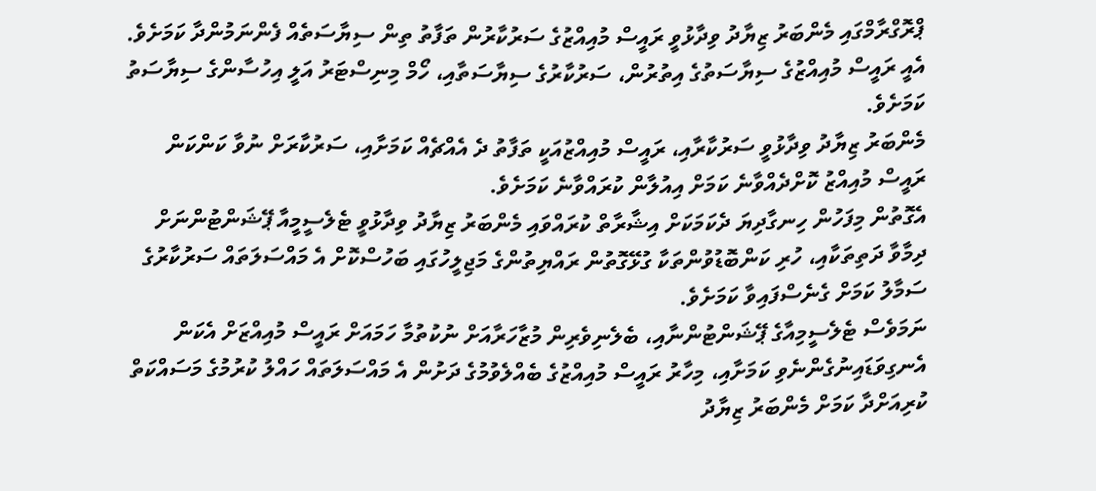ޕްރޮގްރާމްގައި މެންބަރު ޒިޔާދު ވިދާޅުވީ ރައީސް މުއިއްޒުގެ ސަރުކާރުން ތަފާތު ތިން ސިޔާސަތެއް ފެންނަމުންދާ ކަމަށެވެ. އެއީ ރައީސް މުއިއްޒުގެ ސިޔާސަތުގެ އިތުރުން، ސަރުކާރުގެ ސިޔާސަތާއި، ހޯމް މިނިސްޓަރު އަލީ އިހުސާންގެ ސިޔާސަތު ކަމަށެވެ.
މެންބަރު ޒިޔާދު ވިދާޅުވީ ސަރުކާރާއި، ރައީސް މުއިއްޒުއަކީ ތަފާތު ދެ އެއްޗެއް ކަމަށާއި، ސަރުކާރަށް ނުވާ ކަންކަން ރައީސް މުއިއްޒު ކޮށްދެއްވާނެ ކަމަށް އިއުލާން ކުރައްވާނެ ކަމަށެވެ.
އެގޮތުން މިފަހުން ހިނގާދިޔަ ދެކަމަކަށް އިޝާރާތް ކުރައްވައި މެންބަރު ޒިޔާދު ވިދާޅުވީ ޓެލެސީމީއާ ޕޭޝަންޓުންނަށް ދިމާވާ ދަތިތަކާއި، ހުރި ކަންބޮޑުވުންތަކާ ގުޅޭގޮތުން ރައްޔިތުންގެ މަޖިލީހުގައި ބަހުސްކޮށް އެ މައްސަލަތައް ސަރުކާރުގެ ސަމާލު ކަމަށް ގެނެސްފައިވާ ކަމަށެވެ.
ނަމަވެސް ޓެލެސީމިއާގެ ޕޭޝަންޓުންނާއި، ބެލެނިވެރިން މުޒާހަރާއަށް ނުކުތުމާ ހަމައަށް ރައީސް މުއިއްޒަށް އެކަން އެނގިވަޑައިނުގެންނެވި ކަމަށާއި، މިހާރު ރައީސް މުއިއްޒުގެ ބެއްލެވުމުގެ ދަށުން އެ މައްސަލަތައް ހައްލު ކުރުމުގެ މަސައްކަތް ކުރިއަށްދާ ކަމަށް މެންބަރު ޒިޔާދު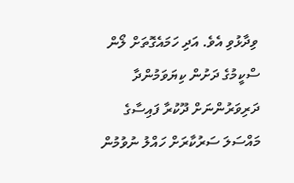ވިދާޅުވި އެވެ. އަދި ހަމައެގޮތަށް ލޯން ސްކީމުގެ ދަށުން ކިޔަވަމުންދާ ދަރިވަރުންނަށް ދޫކުރާ ފައިސާގެ މައްސަލަ ސަރުކާރަށް ހައްލު ނުވުމުން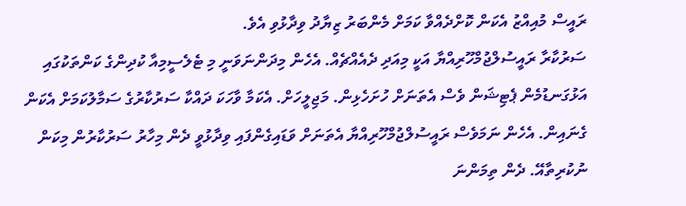ރައީސް މުއިއްޒު އެކަން ކޮށްދެއްވާ ކަމަށް މެންބަރު ޒިޔާދު ވިދާޅުވި އެވެ.
ސަރުކާރާ ރައީސުލްޖުމްހޫރިއްޔާ އަކީ މިއަދި ދެއެއްޗެއް. އެހެން މިދަންނަވަނީ މި ޓެލެސީމިއާ ކުދިންގެ ކަންތަކުގައި އަޅުގަނޑުމެން ޕެޓިޝަން ވެސް އެތަނަށް ހުށަހެޅިން. މަޖިލީހަށް. އެކަމާ ވާހަކަ ދައްކާ ސަރުކާރުގެ ސަމާލުކަމަށް އެކަން ގެނައިން. އެހެން ނަމަވެސް ރައީސުލްޖުމްހޫރިއްޔާ އެތަނަށް ވަޑައިގެންފައި ވިދާޅުވީ ދެން މިހާރު ސަރުކާރުން މިކަން ނުކުރިތާއޭ. ދެން ތިމަންނަ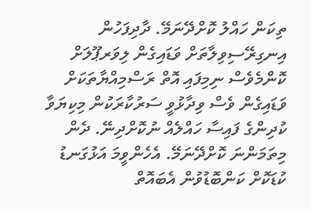ތިކަން ހައްލު ކޮށްދޭނަމޭ. ދާދިފަހުން އިނގިރޭސިވިލާތަށް ވަޑައިގެން ލިވަރޕޫލަށް ކޮންމެވެސް ނިމިފައި އޮތް ރަސްމިއްޔާތަކަށް ވަޑައިގެން ވެސް ވިދާޅުވީ ސަރުކާރަކުން މިކިޔަވާ ކުދިންގެ ފައިސާ ހައްލެއް ނުކޮށްދިނޭ. ދެން މިތަމަންނަ ކޮށްދޭނަމޭ. އެހެންވީމަ އަޅުގަނޑު ކުޑަކޮށް ކަންބޮޑުވުން އެބައޮތް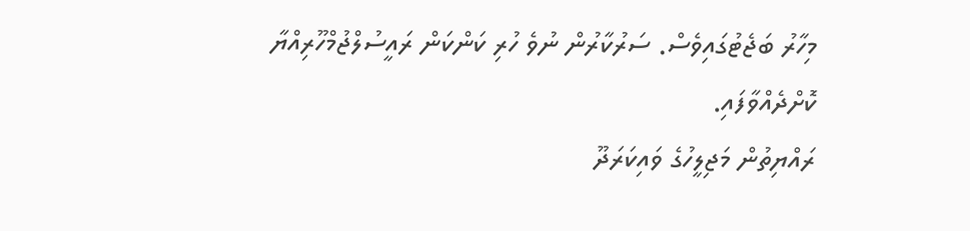މިހާރު ބަޖެޓުގައިވެސް. ސަރުކާރުން ނުވެ ހުރި ކަންކަން ރައީސުލްޖުމްހޫރިއްޔާ ކޮށްދެއްވާފައި.
ރައްޔިތުން މަޖިލީހުގެ ވައިކަރަދޫ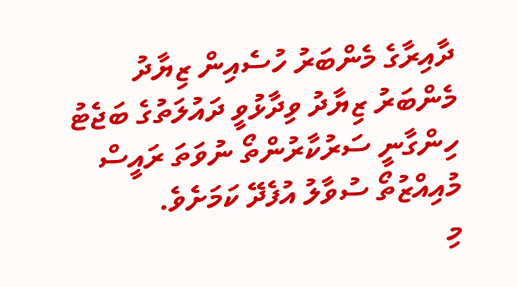ދާއިރާގެ މެންބަރު ހުސެއިން ޒިޔާދު
މެންބަރު ޒިޔާދު ވިދާޅުވީ ދައުލަތުގެ ބަޖެޓު ހިންގާނީ ސަރުކާރުންތޯ ނުވަތަ ރައީސް މުއިއްޒުތޯ ސުވާލު އުފެދޭ ކަމަށެވެ.
މި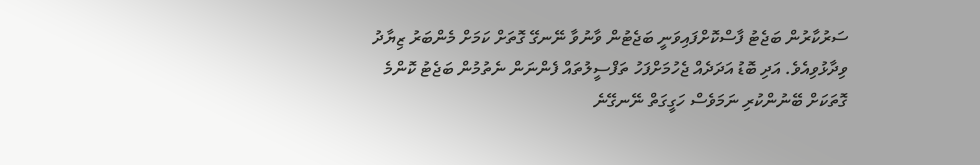ސަރުކާރުން ބަޖެޓު ފާސްކޮށްފައިވަނީ ބަޖެޓުން ވާނުވާ ނޭނގޭ ގޮތަށް ކަމަށް މެންބަރު ޒިޔާދު ވިދާޅުވިއެވެ. އަދި ބޮޑު އަދަދެއް ޖެހުމަށްފަހު ތަފްސީލުތައް ފެންނަން ނެތުމުން ބަޖެޓު ކޮންމެ ގޮތަކަށް ބޭނުންކުރި ނަމަވެސް ހަގީގަތް ނޭނގޭނެ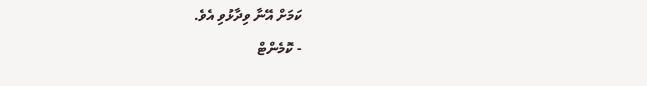ކަމަށް އޭނާ ވިދާޅުވި އެވެ.
- ކޮމެންޓް